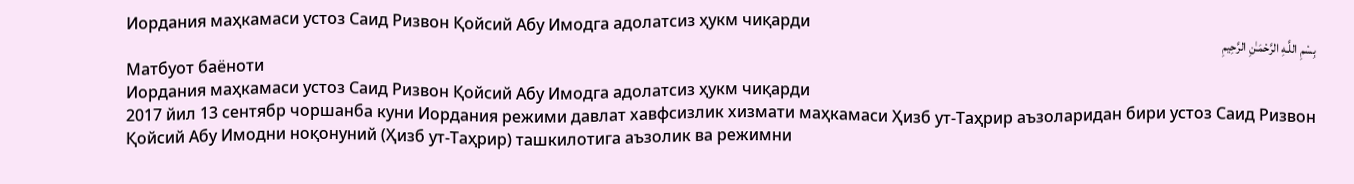Иордания маҳкамаси устоз Саид Ризвон Қойсий Абу Имодга адолатсиз ҳукм чиқарди
بِسْمِ اللَّـهِ الرَّحْمَـٰنِ الرَّحِيمِ
Матбуот баёноти
Иордания маҳкамаси устоз Саид Ризвон Қойсий Абу Имодга адолатсиз ҳукм чиқарди
2017 йил 13 сентябр чоршанба куни Иордания режими давлат хавфсизлик хизмати маҳкамаси Ҳизб ут-Таҳрир аъзоларидан бири устоз Саид Ризвон Қойсий Абу Имодни ноқонуний (Ҳизб ут-Таҳрир) ташкилотига аъзолик ва режимни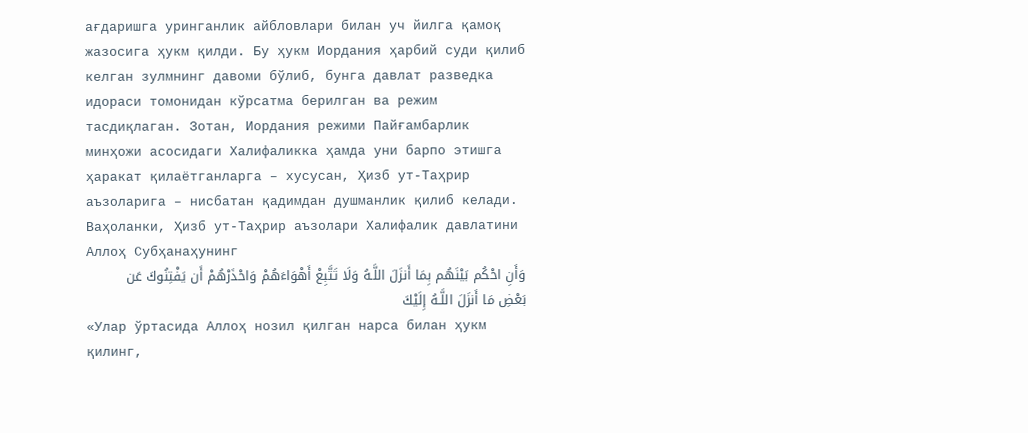ағдаришга уринганлик айбловлари билан уч йилга қамоқ жазосига ҳукм қилди. Бу ҳукм Иордания ҳарбий суди қилиб келган зулмнинг давоми бўлиб, бунга давлат разведка идораси томонидан кўрсатма берилган ва режим тасдиқлаган. Зотан, Иордания режими Пайғамбарлик минҳожи асосидаги Халифаликка ҳамда уни барпо этишга ҳаракат қилаётганларга – хусусан, Ҳизб ут-Таҳрир аъзоларига – нисбатан қадимдан душманлик қилиб келади. Ваҳоланки, Ҳизб ут-Таҳрир аъзолари Халифалик давлатини Аллоҳ Субҳанаҳунинг
وَأَنِ احْكُم بَيْنَهُم بِمَا أَنزَلَ اللَّـهُ وَلَا تَتَّبِعْ أَهْوَاءَهُمْ وَاحْذَرْهُمْ أَن يَفْتِنُوكَ عَن بَعْضِ مَا أَنزَلَ اللَّـهُ إِلَيْكَ
«Улар ўртасида Аллоҳ нозил қилган нарса билан ҳукм қилинг,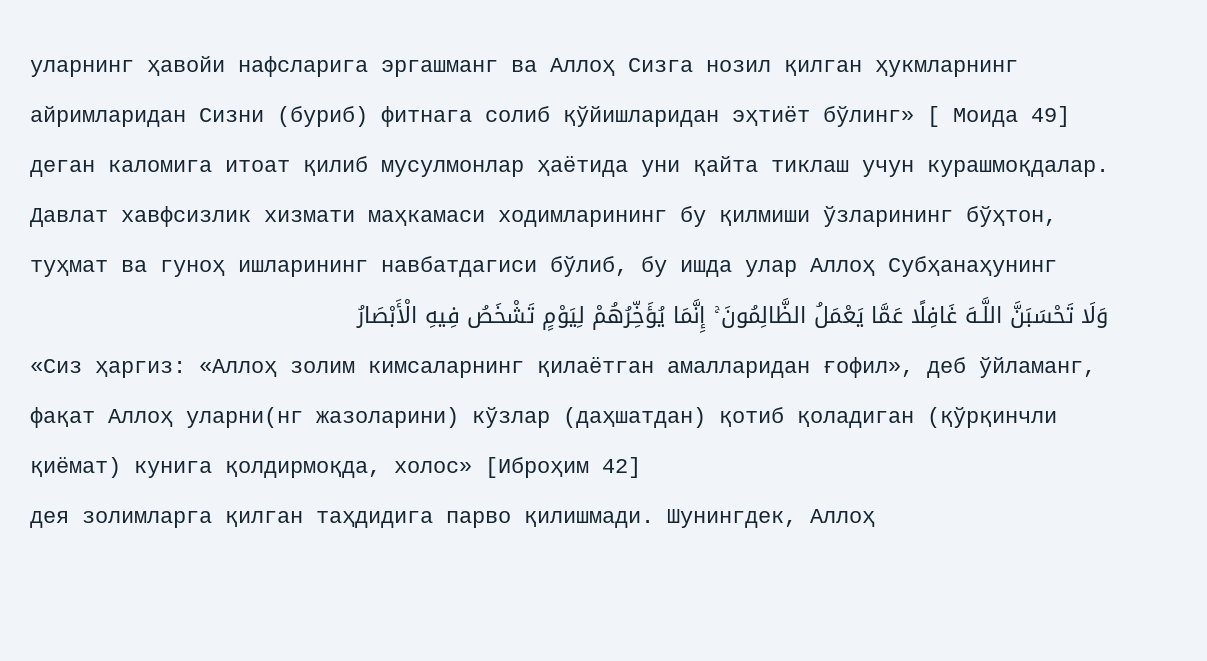уларнинг ҳавойи нафсларига эргашманг ва Аллоҳ Сизга нозил қилган ҳукмларнинг айримларидан Сизни (буриб) фитнага солиб қўйишларидан эҳтиёт бўлинг» [ Моида 49]
деган каломига итоат қилиб мусулмонлар ҳаётида уни қайта тиклаш учун курашмоқдалар. Давлат хавфсизлик хизмати маҳкамаси ходимларининг бу қилмиши ўзларининг бўҳтон, туҳмат ва гуноҳ ишларининг навбатдагиси бўлиб, бу ишда улар Аллоҳ Субҳанаҳунинг
وَلَا تَحْسَبَنَّ اللَّـهَ غَافِلًا عَمَّا يَعْمَلُ الظَّالِمُونَ ۚ إِنَّمَا يُؤَخِّرُهُمْ لِيَوْمٍ تَشْخَصُ فِيهِ الْأَبْصَارُ
«Сиз ҳаргиз: «Аллоҳ золим кимсаларнинг қилаётган амалларидан ғофил», деб ўйламанг, фақат Аллоҳ уларни(нг жазоларини) кўзлар (даҳшатдан) қотиб қоладиган (қўрқинчли қиёмат) кунига қолдирмоқда, холос» [Иброҳим 42]
дея золимларга қилган таҳдидига парво қилишмади. Шунингдек, Аллоҳ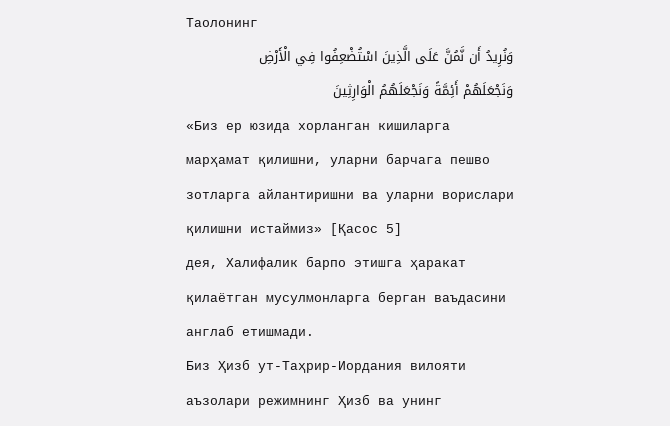Таолонинг
وَنُرِيدُ أَن نَّمُنَّ عَلَى الَّذِينَ اسْتُضْعِفُوا فِي الْأَرْضِ وَنَجْعَلَهُمْ أَئِمَّةً وَنَجْعَلَهُمُ الْوَارِثِينَ
«Биз ер юзида хорланган кишиларга марҳамат қилишни, уларни барчага пешво зотларга айлантиришни ва уларни ворислари қилишни истаймиз» [Қасос 5]
дея, Халифалик барпо этишга ҳаракат қилаётган мусулмонларга берган ваъдасини англаб етишмади.
Биз Ҳизб ут-Таҳрир-Иордания вилояти аъзолари режимнинг Ҳизб ва унинг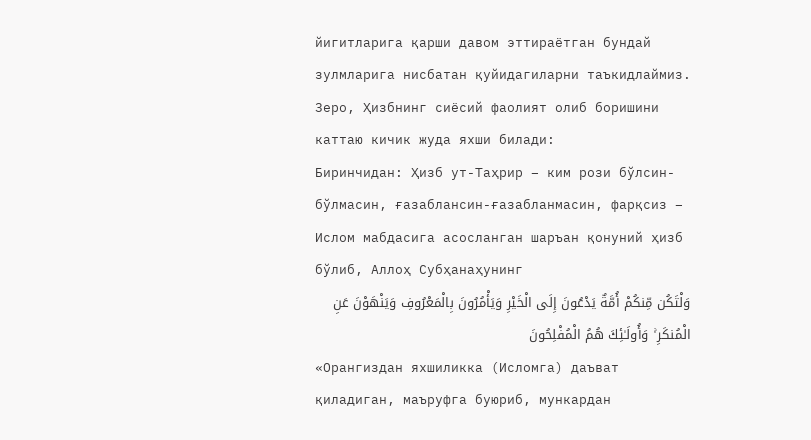йигитларига қарши давом эттираётган бундай зулмларига нисбатан қуйидагиларни таъкидлаймиз. Зеро, Ҳизбнинг сиёсий фаолият олиб боришини каттаю кичик жуда яхши билади:
Биринчидан: Ҳизб ут-Таҳрир – ким рози бўлсин-бўлмасин, ғазаблансин-ғазабланмасин, фарқсиз – Ислом мабдасига асосланган шаръан қонуний ҳизб бўлиб, Аллоҳ Субҳанаҳунинг
وَلْتَكُن مِّنكُمْ أُمَّةٌ يَدْعُونَ إِلَى الْخَيْرِ وَيَأْمُرُونَ بِالْمَعْرُوفِ وَيَنْهَوْنَ عَنِ الْمُنكَرِ ۚ وَأُولَـٰئِكَ هُمُ الْمُفْلِحُونَ
«Орангиздан яхшиликка (Исломга) даъват қиладиган, маъруфга буюриб, мункардан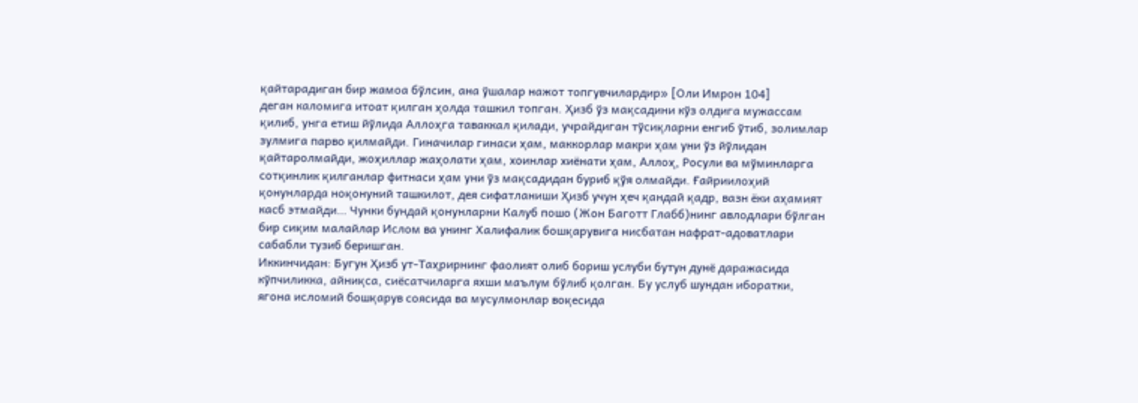қайтарадиган бир жамоа бўлсин, ана ўшалар нажот топгувчилардир» [Оли Имрон 104]
деган каломига итоат қилган ҳолда ташкил топган. Ҳизб ўз мақсадини кўз олдига мужассам қилиб, унга етиш йўлида Аллоҳга таваккал қилади, учрайдиган тўсиқларни енгиб ўтиб, золимлар зулмига парво қилмайди. Гиначилар гинаси ҳам, маккорлар макри ҳам уни ўз йўлидан қайтаролмайди, жоҳиллар жаҳолати ҳам, хоинлар хиёнати ҳам, Аллоҳ, Росули ва мўминларга сотқинлик қилганлар фитнаси ҳам уни ўз мақсадидан буриб қўя олмайди. Ғайриилоҳий қонунларда ноқонуний ташкилот, дея сифатланиши Ҳизб учун ҳеч қандай қадр, вазн ёки аҳамият касб этмайди… Чунки бундай қонунларни Калуб пошо (Жон Баготт Глабб)нинг авлодлари бўлган бир сиқим малайлар Ислом ва унинг Халифалик бошқарувига нисбатан нафрат-адоватлари сабабли тузиб беришган.
Иккинчидан: Бугун Ҳизб ут-Таҳрирнинг фаолият олиб бориш услуби бутун дунё даражасида кўпчиликка, айниқса, сиёсатчиларга яхши маълум бўлиб қолган. Бу услуб шундан иборатки, ягона исломий бошқарув соясида ва мусулмонлар воқесида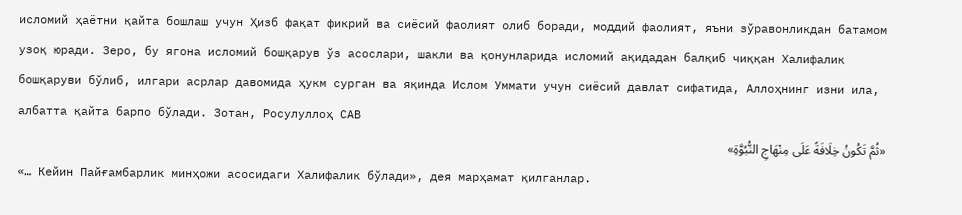исломий ҳаётни қайта бошлаш учун Ҳизб фақат фикрий ва сиёсий фаолият олиб боради, моддий фаолият, яъни зўравонликдан батамом узоқ юради. Зеро, бу ягона исломий бошқарув ўз асослари, шакли ва қонунларида исломий ақидадан балқиб чиққан Халифалик бошқаруви бўлиб, илгари асрлар давомида ҳукм сурган ва яқинда Ислом Уммати учун сиёсий давлат сифатида, Аллоҳнинг изни ила, албатта қайта барпо бўлади. Зотан, Росулуллоҳ САВ
«ثُمَّ تَكُونُ خِلَافَةً عَلَى مِنْهَاجِ النُّبُوَّةِ»
«… Кейин Пайғамбарлик минҳожи асосидаги Халифалик бўлади», дея марҳамат қилганлар.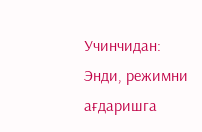Учинчидан: Энди, режимни ағдаришга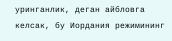уринганлик, деган айбловга келсак, бу Иордания режимининг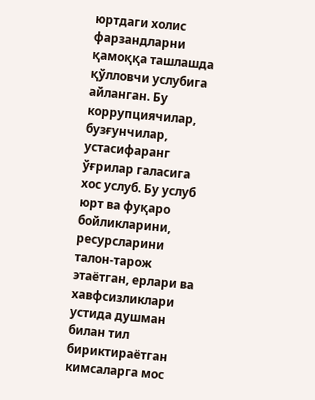юртдаги холис фарзандларни қамоққа ташлашда қўлловчи услубига айланган. Бу коррупциячилар, бузғунчилар, устасифаранг ўғрилар галасига хос услуб. Бу услуб юрт ва фуқаро бойликларини, ресурсларини талон-тарож этаётган, ерлари ва хавфсизликлари устида душман билан тил бириктираётган кимсаларга мос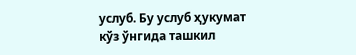услуб. Бу услуб ҳукумат кўз ўнгида ташкил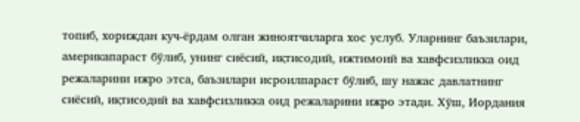топиб, хориждан куч-ёрдам олган жиноятчиларга хос услуб. Уларнинг баъзилари, америкапараст бўлиб, унинг сиёсий, иқтисодий, ижтимоий ва хавфсизликка оид режаларини ижро этса, баъзилари исроилпараст бўлиб, шу нажас давлатнинг сиёсий, иқтисодий ва хавфсизликка оид режаларини ижро этади. Хўш, Иордания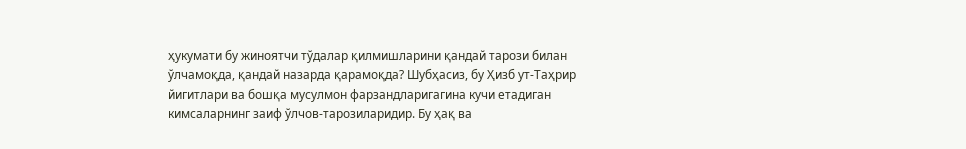ҳукумати бу жиноятчи тўдалар қилмишларини қандай тарози билан ўлчамоқда, қандай назарда қарамоқда? Шубҳасиз, бу Ҳизб ут-Таҳрир йигитлари ва бошқа мусулмон фарзандларигагина кучи етадиган кимсаларнинг заиф ўлчов-тарозиларидир. Бу ҳақ ва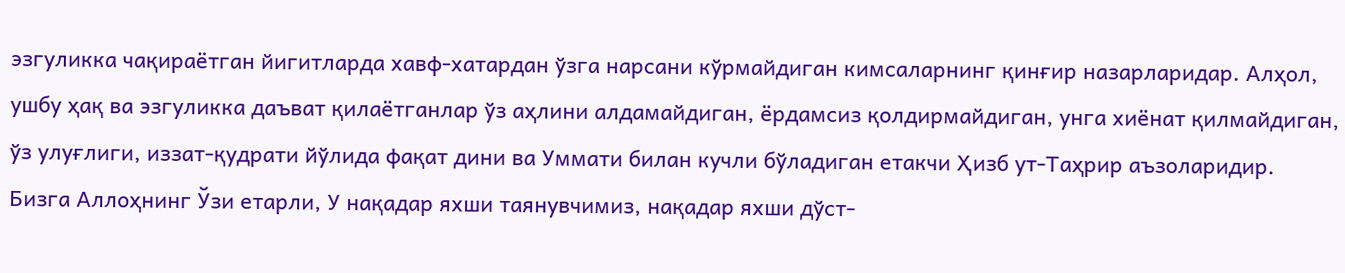эзгуликка чақираётган йигитларда хавф-хатардан ўзга нарсани кўрмайдиган кимсаларнинг қинғир назарларидар. Алҳол, ушбу ҳақ ва эзгуликка даъват қилаётганлар ўз аҳлини алдамайдиган, ёрдамсиз қолдирмайдиган, унга хиёнат қилмайдиган, ўз улуғлиги, иззат-қудрати йўлида фақат дини ва Уммати билан кучли бўладиган етакчи Ҳизб ут-Таҳрир аъзоларидир.
Бизга Аллоҳнинг Ўзи етарли, У нақадар яхши таянувчимиз, нақадар яхши дўст-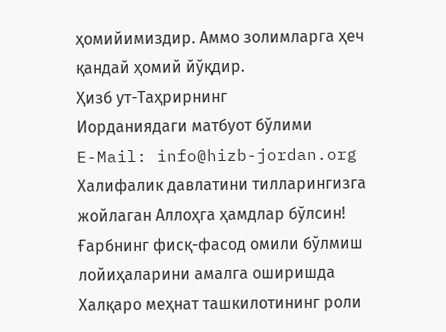ҳомийимиздир. Аммо золимларга ҳеч қандай ҳомий йўқдир.
Ҳизб ут-Таҳрирнинг
Иорданиядаги матбуот бўлими
E-Mail: info@hizb-jordan.org
Халифалик давлатини тилларингизга жойлаган Аллоҳга ҳамдлар бўлсин!
Ғарбнинг фисқ-фасод омили бўлмиш лойиҳаларини амалга оширишда Халқаро меҳнат ташкилотининг роли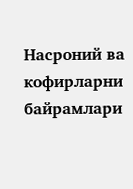Насроний ва кофирларни байрамлари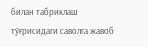билан табриклаш тўғрисидаги саволга жавоб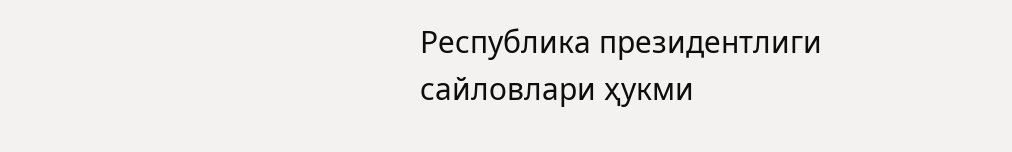Республика президентлиги сайловлари ҳукми